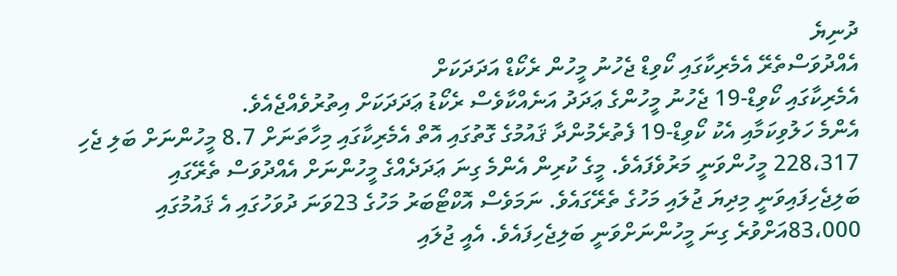ދުނިޔެ
އެއްދުވަސްތެރޭ އެމެރިކާގައި ކޯވިޑް ޖެހުނު މީހުން ރެކޯޑް އަދަދަކަށް
އެމެރިކާގައި ކޯވިޑް-19 ޖެހުނު މީހުންގެ ޢަދަދު އަނެއްކާވެސް ރެކޯޑު ޢަދަދަކަށް އިތުރުވެއްޖެއެވެ.
އެންމެ ހަލުވިކަމާއި އެކު ކޯވިޑް-19 ފެތުރެމުންދާ ޤައުމުގެ ގޮތުގައި އޮތް އެމެރިކާގައި މިހާތަނަށް 8.7 މީހުންނަށް ބަލި ޖެހި 228،317 މީހުންވަނީ މަރުވެފައެވެ. މީގެ ކުރިން އެންމެ ގިނަ ޢަދަދެއްގެ މީހުންނަށް އެއްދުވަސް ތެރޭގައި ބަލިޖެހިފައިވަނީ މިދިޔަ ޖުލައި މަހުގެ ތެރޭގައެވެ. ނަމަވެސް އޮކްޓޯބަރު މަހުގެ 23ވަނަ ދުވަހުގައި އެ ޤައުމުގައި 83،000އަށްވުރެ ގިނަ މީހުންނަށްވަނީ ބަލިޖެހިފައެވެ. އެއީ ޖުލައި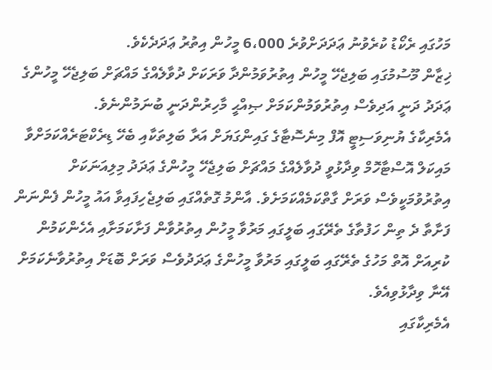މަހުގައި ރެކޯޑު ކުރެވުނު ޢަދަދަށްވުރެ 6،000 މީހުން އިތުރު ޢަދަދެކެވެ.
ޚިޒާން މޫސުމުގައި ބަލިޖެހޭ މީހުން އިތުރުވަމުންދާ ވަރަކަށް ދުވާލެއްގެ މައްޗަށް ބަލިޖެހޭ މީހުންގެ ޢަދަދު ދަނީ އަދިވެސް އިތުރުވަމުންކަމަށް ޞިއްޙީ މާހިރުންދަނީ ބުނަމުންނެވެ.
އެމެރިކާގެ ޔުނިވަސިޓީ އޮފް މިނެސޮޓާގެ ގައިންގަޔަށް އަރާ ބަލިތަކާއި ބެހޭ ޑިރެކްޓަރެއްކަމަށްވާ މައިކަލް އޮސްޓާހޮމް ވިދާޅުވީ ދުވާލެއްގެ މައްޗަށް ބަލިޖެހޭ މީހުންގެ ޢަދަދު މިލިއަނަކަށް އިތުރުވުމަކީވެސް ވަރަށް ގާތްކަމެއްކަމަށެވެ. އާންމު ގޮތެއްގައި ބަލިޖެހިފައިވާ އައު މީހުން ފެންނަން ފަށާތާ ދެ ތިން ހަފުތާގެ ތެރޭގައި ބަލީގައި މަރުވާ މީހުން އިތުރުވާން ފަށާކަމަށާއި އެހެންކަމުން ކުރިއަށް އޮތް މަހުގެ ތެރޭގައި ބަލީގައި މަރުވާ މީހުންގެ ޢަދަދުވެސް ވަރަށް ބޮޑަށް އިތުރުވާނެކަމަށް އޭނާ ވިދާޅުވިއެވެ.
އެމެރިކާގައި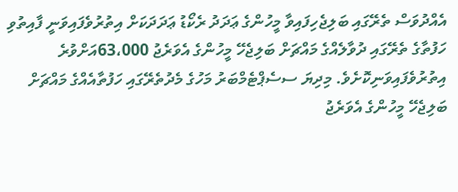އެއްދުވަސް ތެރޭގައި ބަލިޖެހިފައިވާ މީހުންގެ ޢަދަދު ރެކޯޑު ޢަދަދަކަށް އިތުރުވެފައިވަނީ ފާއިތުވި ހަފުތާގެ ތެރޭގައި ދުވާލެއްގެ މައްޗަށް ބަލިޖެހޭ މީހުންގެ އެވަރެޖު 63،000އަށްވުރެ އިތުރުވެފައިވަނިކޮށެވެ. މިދިޔަ ސސެޕްޓެމްބަރު މަހުގެ މެދުތެރޭގައި ހަފުތާއެއްގެ މައްޗަށް ބަލިޖެހޭ މީހުންގެ އެވަރެޖު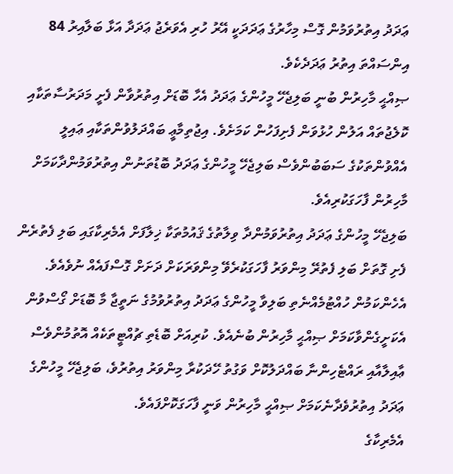ޢަދަދު އިތުރުވަމުން ގޮސް މިހާރުގެ ޢަދަދަކީ އޭރު ހުރި އެވަރެޖު ޢަދަދާ އަޅާ ބަލާއިރު 84 އިންސައްތަ އިތުރު ޢަދަދެކެވެ.
ޞިއްޙީ މާހިރުން ބުނީ ބަލިޖެހޭ މީހުންގެ ޢަދަދު އެހާ ބޮޑަށް އިތުރުވާން ފެށީ މަދަރުސާތަކާއި ކޮލެޖުތައް އަލުން ހުޅުވަން ފެށިފަހުން ކަމަށެވެ. އިޖުތިމާޢީ ބައްދަލުވުންތަކާއި ޢައިލީ އެއްވުންތަކުގެ ސަބަބުންވެސް ބަލިޖެހޭ މީހުންގެ ޢަދަދު ބޮޑުތަނުން އިތުރުވަމުންދާކަމަށް މާހިރުން ފާހަގަކުރިއެވެ.
ބަލިޖެހޭ މީހުންގެ ޢަދަދު އިތުރުވަމުންދާ ވިލާތުގެ ޤައުމުތަކާ ޚިލާފަށް އެމެރިކާގައި ބަލި ފެތުރެން ފެށި ގޮތަށް ބަލި ފެތުރޭ މިންވަރު ފާހަގަކުރެވޭ މިންވަރަކަށް ދަށަށް ގޮސްފައެއް ނުވެއެވެ. އެހެންކަމުން ހުއްޓުމެއްނެތި ބަލިވާ މީހުންގެ ޢަދަދު އިތުރުވުމުގެ ނަތީޖާ މާ ބޮޑަށް ގޯސްވުން އެކަށީގެންވާކަމަށް ޞިއްޙީ މާހިރުން ބުނެއެވެ. ކުރިއަށް ބޮޑެތި ޗުއްޓީތަކެއް އޮތުމުންވެސް ޢާއިލާއާއި ރައްޓެހިންނާ ބައްދަލުކޮށް ވަގުތު ހޭދަކުރާ މިންވަރު އިތުރުވެ، ބަލިޖެހޭ މީހުންގެ ޢަދަދު އިތުރުވެދާނެކަމަށް ޞިއްޙީ މާހިރުން ވަނީ ފާހަގަކޮށްފައެވެ.
އެމެރިކާގެ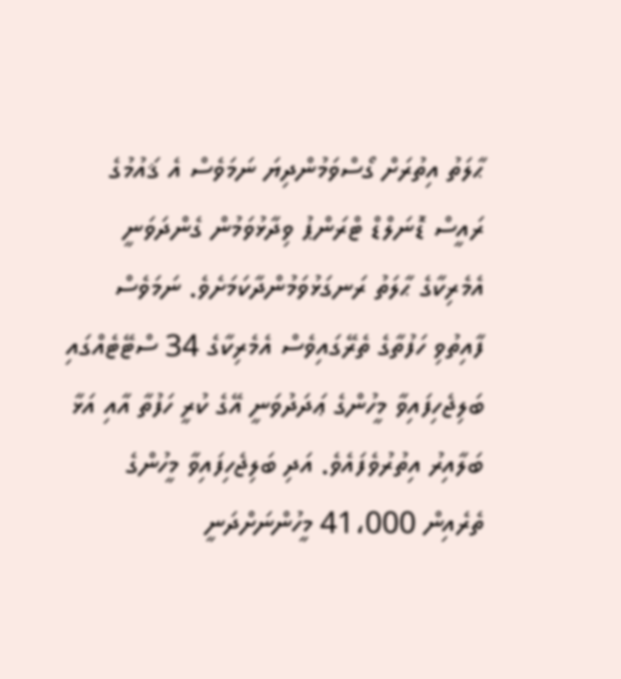ޙާލަތު އިތުރަށް ގޯސްވަމުންދިޔަ ނަމަވެސް އެ ޤައުމުގެ ރައީސް ޑޮނަލްޑް ޓްރަންޕު ވިދާޅުވަމުން ގެންދަވަނީ އެމެރިކާގެ ޙާލަތު ރަނގަޅުވަމުންދާކަމަށެވެ. ނަމަވެސް ފާއިތުވި ހަފުތާގެ ތެރޭގައިވެސް އެމެރިކާގެ 34 ސްޓޭޓެއްގައި ބަލިޖެހިފައިވާ މީހުންގެ ޢަދަދުވަނީ އޭގެ ކުރީ ހަފުތާ އާއި އަޅާ ބަލާއިރު އިތުރުވެފައެވެ. އަދި ބަލިޖެހިފައިވާ މީހުންގެ ތެރެއިން 41،000 މީހުންނަށްދަނީ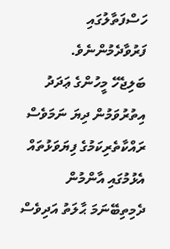ހަސްފަތާލުގައި ފަރުވާދެމުންނެވެ.
ބަލިޖެހޭ މީހުންގެ ޢަދަދު އިތުރުވަމުން ދިޔަ ނަމަވެސް ރައްކާތެރިކަމުގެ ފިޔަވަޅުތައް އެޅުމުގައި އާންމުން ދެމިތިބޭނަމަ ޙާލަތު އަދިވެސް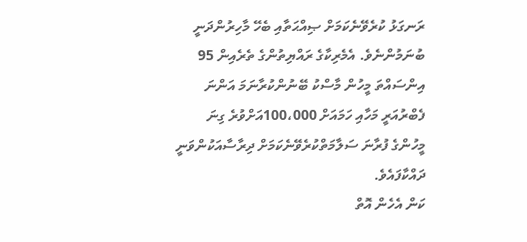ރަނގަޅު ކުރެވޭނެކަމަށް ޞިއްޙަތާއި ބެހޭ މާހިރުންދަނީ ބުނަމުންނެވެ. އެމެރިކާގެ ރައްޔިތުންގެ ތެރެއިން 95 އިންސައްތަ މީހުން މާސްކު ބޭނުންކުރާނަމަ އަންނަ ފެބްރުއަރީ މަހާއި ހަމައަށް 100،000އަށްވުރެ ގިނަ މީހުންގެ ފުރާނަ ސަލާމަތްކުރެވޭނެކަމަށް ދިރާސާއަކުންވަނީ ދައްކާފައެވެ.
ކަން އެހެން އޮތް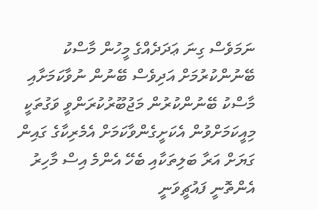ނަމަވެސް ގިނަ ޢަދަދެއްގެ މީހުން މާސްކު ބޭނުންކުރުމަށް އަދިވެސް ބޭނުން ނުވާކަމަށާއި މާސްކު ބޭނުންކުރުން މަޖުބޫރުކުރަންވީ ވަގުތަކީ މިއީކަމަށްވުން އެކަށީގެންވާކަމަށް އެމެރިކާގެ ގައިން ގަޔަށް އަރާ ބަލިތަކާއި ބެހޭ އެންމެ އިސް މާހިރު އެންތޮނީ ފައުޗީވަނީ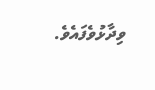ވިދާޅުވެފައެވެ.